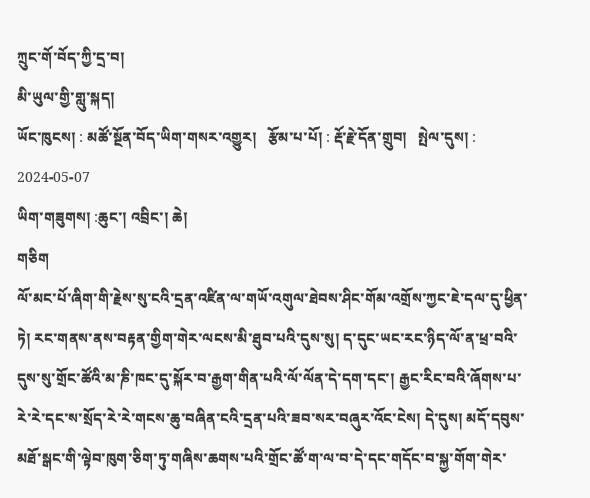ཀྲུང་གོ་བོད་ཀྱི་དྲ་བ།
མི་ཡུལ་གྱི་གླུ་སྐད།
ཡོང་ཁུངས། : མཚོ་སྔོན་བོད་ཡིག་གསར་འགྱུར།   རྩོམ་པ་པོ། : རྡོ་རྗེ་དོན་གྲུབ།   སྤེལ་དུས། : 2024-05-07
ཡིག་གཟུགས། :ཆུང་། འབྲིང་། ཆེ།
གཅིག
ལོ་མང་པོ་ཞིག་གི་རྗེས་སུ་ངའི་དྲན་འཛིན་ལ་གཡོ་འགུལ་ཐེབས་ཤིང་གོམ་འགྲོས་ཀྱང་ཇེ་དལ་དུ་ཕྱིན་ཏེ། རང་གནས་ནས་བརྟན་གྱིག་གེར་ལངས་མི་ཐུབ་པའི་དུས་སུ། ད་དུང་ཡང་རང་ཉིད་ལོ་ན་ཕྲ་བའི་དུས་སུ་གྲོང་ཚོའི་མ་ཎི་ཁང་དུ་སྐོར་བ་རྒྱག་གིན་པའི་ལོ་ལོན་དེ་དག་དང་། རྒྱང་རིང་བའི་ཞོགས་པ་རེ་རེ་དང་ས་སྲོད་རེ་རེ་གངས་ཆུ་བཞིན་ངའི་དྲན་པའི་ཟབ་སར་བཞུར་འོང་ངེས། དེ་དུས། མདོ་དབུས་མཐོ་སྒང་གི་ལྟེབ་ཁུག་ཅིག་ཏུ་གཞིས་ཆགས་པའི་གྲོང་ཚོ་ག་ལ་བ་དེ་དང་གདོང་བ་སྐྱ་གོག་གེར་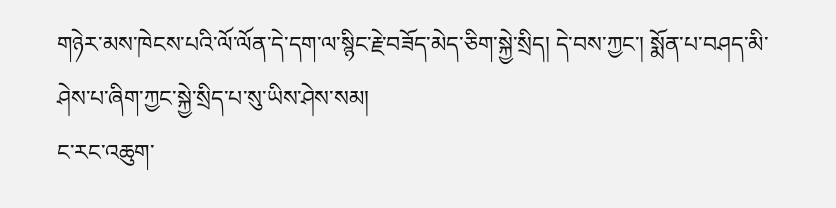གཉེར་མས་ཁེངས་པའི་ལོ་ལོན་དེ་དག་ལ་སྙིང་རྗེ་བཟོད་མེད་ཅིག་སྐྱེ་སྲིད། དེ་བས་ཀྱང་། སྨོན་པ་བཤད་མི་ཤེས་པ་ཞིག་ཀྱང་སྐྱེ་སྲིད་པ་སུ་ཡིས་ཤེས་སམ།
ང་རང་འཆུག་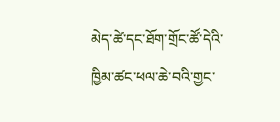མེད་ཚེ་དང་ཐོག་གྲོང་ཚོ་དེའི་ཁྱིམ་ཚང་ཕལ་ཆེ་བའི་གྱང་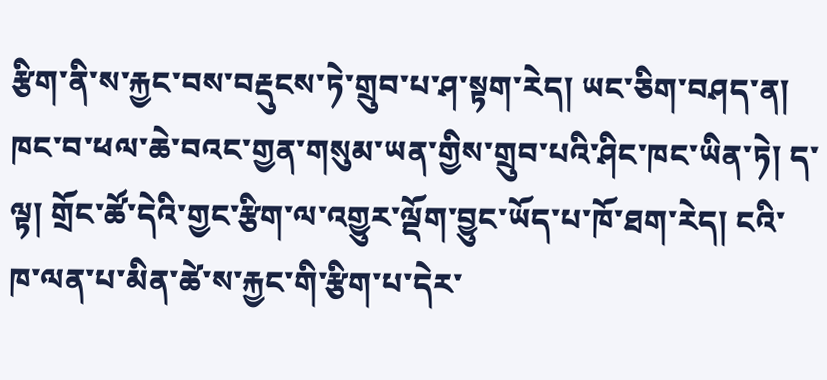རྩིག་ནི་ས་རྐྱང་བས་བརྡུངས་ཏེ་གྲུབ་པ་ཤ་སྟག་རེད། ཡང་ཅིག་བཤད་ན། ཁང་བ་ཕལ་ཆེ་བའང་གྱན་གསུམ་ཡན་གྱིས་གྲུབ་པའི་ཤིང་ཁང་ཡིན་ཏེ། ད་ལྟ། གྲོང་ཚོ་དེའི་གྱང་རྩིག་ལ་འགྱུར་ལྡོག་བྱུང་ཡོད་པ་ཁོ་ཐག་རེད། ངའི་ཁ་ལན་པ་མིན་ཚེ་ས་རྐྱང་གི་རྩིག་པ་དེར་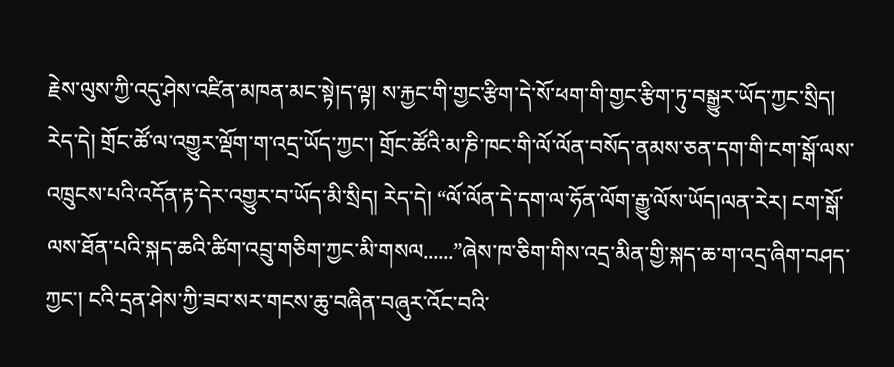རྗེས་ལུས་ཀྱི་འདུ་ཤེས་འཛིན་མཁན་མང་སྟེ།ད་ལྟ། ས་རྐྱང་གི་གྱང་རྩིག་དེ་སོ་ཕག་གི་གྱང་རྩིག་ཏུ་བསྒྱུར་ཡོད་ཀྱང་སྲིད། རེད་དེ། གྲོང་ཚོ་ལ་འགྱུར་ལྡོག་ག་འདྲ་ཡོད་ཀྱང་། གྲོང་ཚོའི་མ་ཎི་ཁང་གི་ལོ་ལོན་བསོད་ནམས་ཅན་དག་གི་ངག་སྒོ་ལས་འཁྲུངས་པའི་འདོན་རྟ་དེར་འགྱུར་བ་ཡོད་མི་སྲིད། རེད་དེ། “ལོ་ལོན་དེ་དག་ལ་ཧོན་ལོག་རྒྱུ་ལོས་ཡོད།ལན་རེར། ངག་སྒོ་ལས་ཐོན་པའི་སྐད་ཆའི་ཚིག་འབྲུ་གཅིག་ཀྱང་མི་གསལ......”ཞེས་ཁ་ཅིག་གིས་འདྲ་མིན་གྱི་སྐད་ཆ་ག་འདྲ་ཞིག་བཤད་ཀྱང་། ངའི་དྲན་ཤེས་ཀྱི་ཟབ་སར་གངས་ཆུ་བཞིན་བཞུར་འོང་བའི་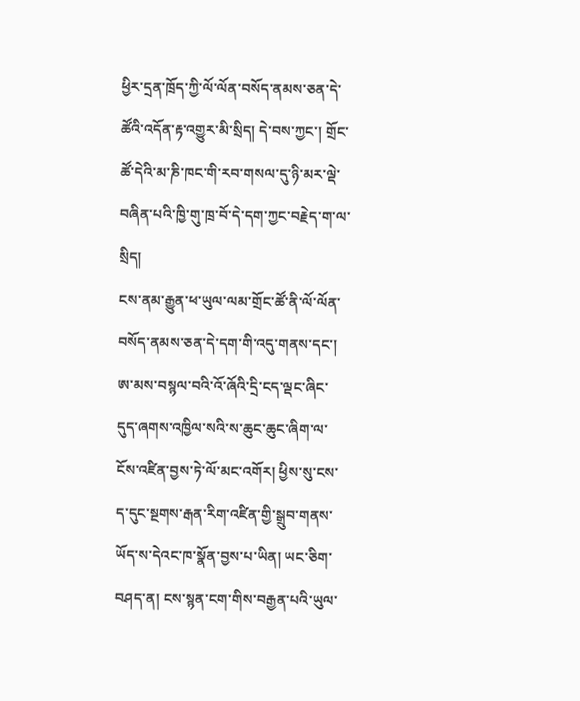ཕྱིར་དྲན་ཁྲོད་ཀྱི་ལོ་ལོན་བསོད་ནམས་ཅན་དེ་ཚོའི་འདོན་རྟ་འགྱུར་མི་སྲིད། དེ་བས་ཀྱང་། གྲོང་ཚོ་དེའི་མ་ཎི་ཁང་གི་རབ་གསལ་དུ་ཉི་མར་ལྡེ་བཞིན་པའི་ཁྱི་གུ་ཁྲ་བོ་དེ་དག་ཀྱང་བརྗེད་ག་ལ་སྲིད།
ངས་ནམ་རྒྱུན་ཕ་ཡུལ་ལམ་གྲོང་ཚོ་ནི་ལོ་ལོན་བསོད་ནམས་ཅན་དེ་དག་གི་འདུ་གནས་དང་། ཨ་མས་བསྙལ་བའི་འོ་ཞོའི་དྲི་ངད་ལྡང་ཞིང་དུད་ཞགས་འཁྱིལ་སའི་ས་ཆུང་ཆུང་ཞིག་ལ་ངོས་འཛིན་བྱས་ཏེ་ལོ་མང་འགོར། ཕྱིས་སུ་ངས་ད་དུང་སྔགས་རྒན་རིག་འཛིན་གྱི་སྒྲུབ་གནས་ཡོད་ས་དེའང་ཁ་སྣོན་བྱས་པ་ཡིན། ཡང་ཅིག་བཤད་ན། ངས་སྙན་ངག་གིས་བརྒྱན་པའི་ཡུལ་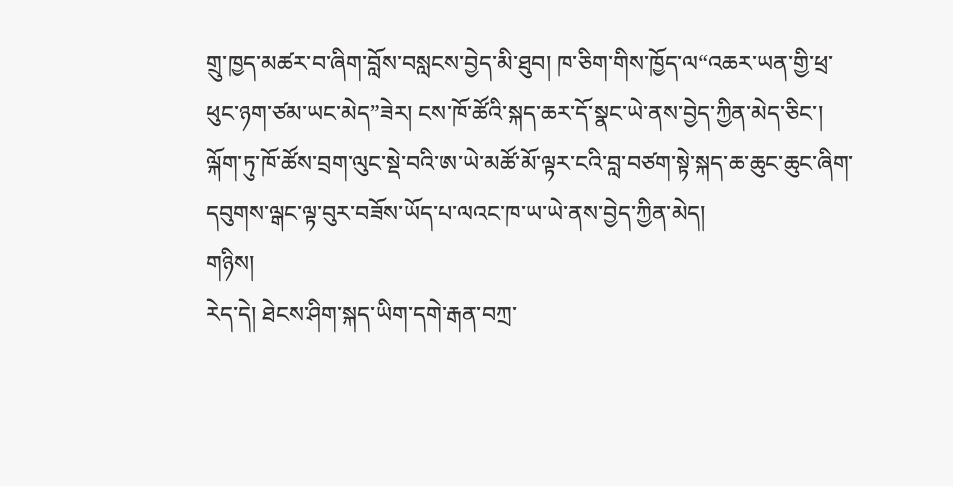གྲུ་ཁྱད་མཚར་བ་ཞིག་བློས་བསླངས་བྱེད་མི་ཐུབ། ཁ་ཅིག་གིས་ཁྱོད་ལ“འཆར་ཡན་གྱི་ཕྲ་ཕུང་ཉག་ཙམ་ཡང་མེད”ཟེར། ངས་ཁོ་ཚོའི་སྐད་ཆར་དོ་སྣང་ཡེ་ནས་བྱེད་ཀྱིན་མེད་ཅིང་། ལྐོག་ཏུ་ཁོ་ཚོས་བྲག་ལུང་སྡེ་བའི་ཨ་ཡེ་མཚོ་མོ་ལྟར་ངའི་བླ་བཙག་སྟེ་སྐད་ཆ་ཆུང་ཆུང་ཞིག་དབུགས་ལྒང་ལྟ་བུར་བཟོས་ཡོད་པ་ལའང་ཁ་ཡ་ཡེ་ནས་བྱེད་ཀྱིན་མེད།
གཉིས།
རེད་དེ། ཐེངས་ཤིག་སྐད་ཡིག་དགེ་རྒན་བཀྲ་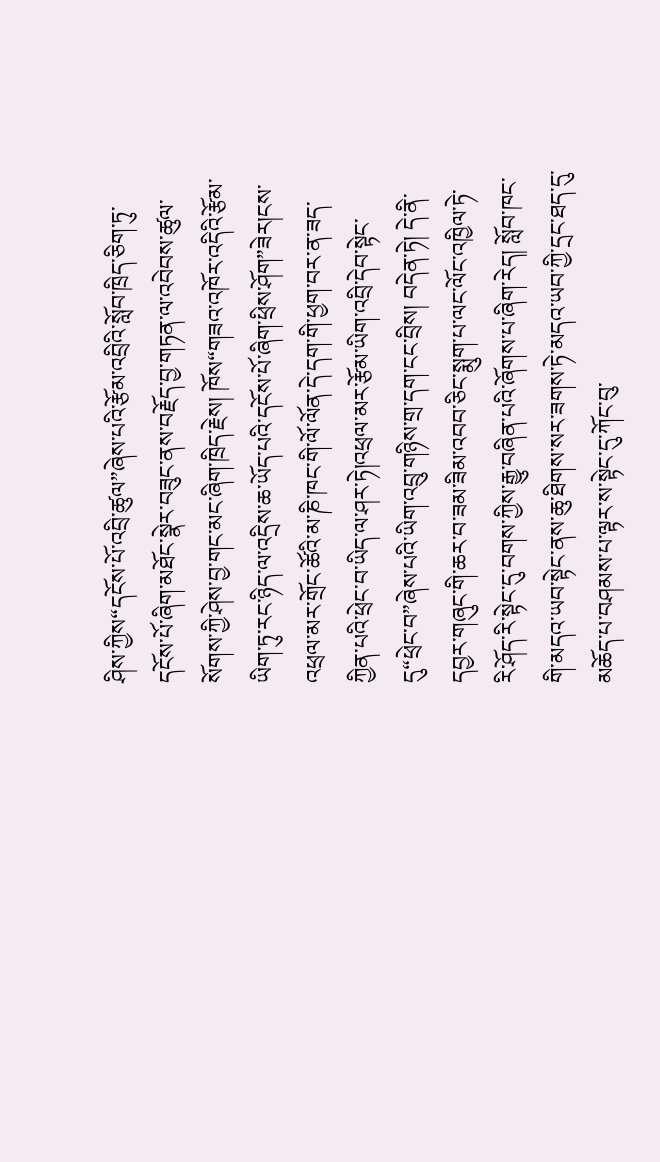ཤིས་ཀྱིས“དངོས་པོ་འབྲི་ཚུལ”ཞེས་པའི་རྩོམ་འབྲིའི་སློབ་ཁྲིད་ཅིག་ཏུ་དངོས་པོ་ཞིག་མཐོང་སྣེར་བཟུང་ནས་བརྗོད་བྱ་གཏན་ལ་འབེབས་ཚུལ་སོགས་ཀྱི་ཤེས་བྱ་གང་མང་ཞིག་ཁྲིད་རྗེས། ཁོས“གཟའ་འཁོར་འདིའི་རྩོམ་ཡིག་ཏུ་རང་ཉིད་ལ་འདྲིས་ཆ་ཡོད་པའི་དངོས་པོ་ཞིག་ཕྲིས་ཤོག”ཟེར།ངས་འཕྲལ་མར་གྲོང་ཚོའི་མ་ཎི་ཁང་གི་ལོ་ལོན་དེ་དག་གི་ཕྱག་བར་ན་ཟད་ཀྱིན་པའི་ཕྲེང་བ་ཡིད་ལ་ཤར་ཏེ།འཕྲལ་མར་རྩོམ་ཡིག་འབྲི་དེབ་སྟེང་དུ“ཕྲེང་བ”ཞེས་པའི་ཡིག་འབྲུ་གཉིས་གྲ་དག་ངང་བྲིས། བདེན་ཏེ། དེ་ནི་དབྱར་གཞུང་གི་ཆར་བ་ཟམ་ཟིམ་འབབ་ཅིང་སྨུག་པ་ལང་ལོང་འཁྱིལ་ཏེ་རི་ཤོད་རི་སྟེང་དུ་བགས་ཀྱིས་རྒྱུ་བཞིན་པའི་ཞོགས་པ་ཞིག་རེད། སློབ་ཁང་གི་མདའ་ཡབ་སྟེང་ནས་ཆུ་ཐིགས་སར་ཟགས་ཏེ་མདའ་ཡབ་ཀྱི་དྲང་ཐད་དུ་མཆོད་པ་བཤམས་པ་ལྟར་ས་སྟེང་དུ་ཀོང་བུ་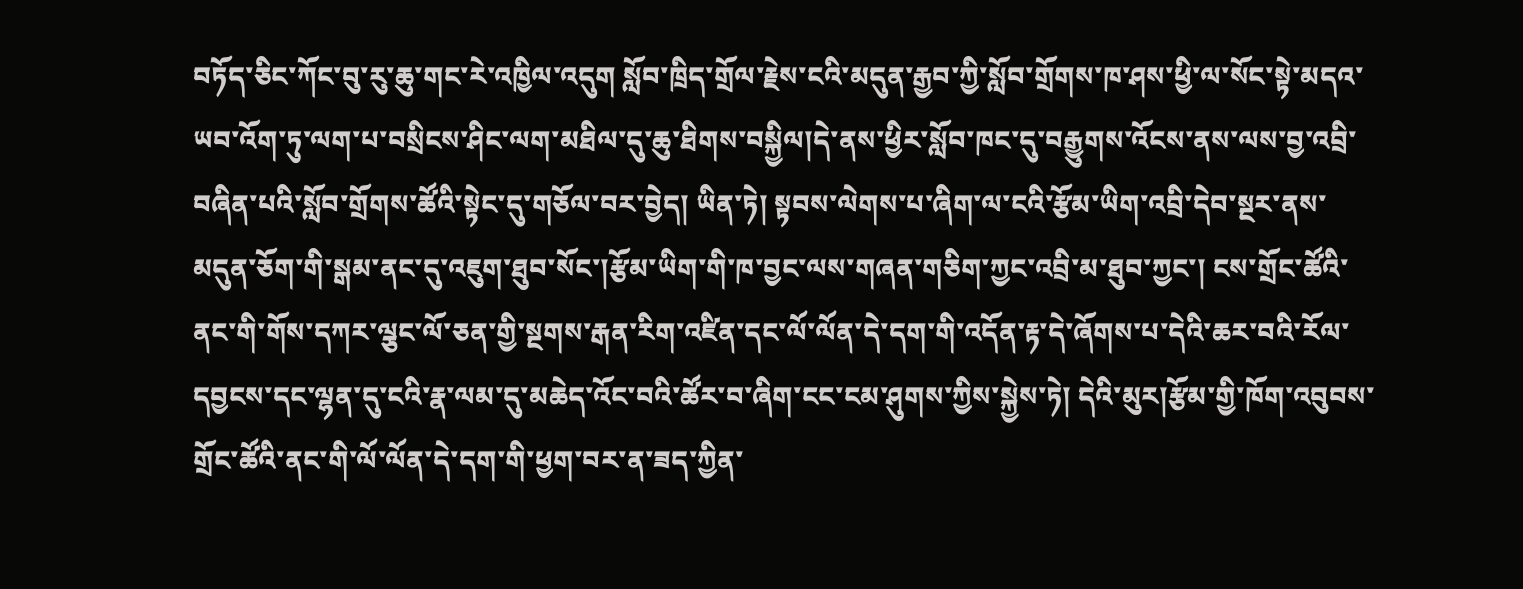བཏོད་ཅིང་ཀོང་བུ་རུ་ཆུ་གང་རེ་འཁྱིལ་འདུག སློབ་ཁྲིད་གྲོལ་རྗེས་ངའི་མདུན་རྒྱབ་ཀྱི་སློབ་གྲོགས་ཁ་ཤས་ཕྱི་ལ་སོང་སྟེ་མདའ་ཡབ་འོག་ཏུ་ལག་པ་བསྲིངས་ཤིང་ལག་མཐིལ་དུ་ཆུ་ཐིགས་བསྐྱིལ།དེ་ནས་ཕྱིར་སློབ་ཁང་དུ་བརྒྱུགས་འོངས་ནས་ལས་བྱ་འབྲི་བཞིན་པའི་སློབ་གྲོགས་ཚོའི་སྟེང་དུ་གཅོལ་བར་བྱེད། ཡིན་ཏེ། སྟབས་ལེགས་པ་ཞིག་ལ་ངའི་རྩོམ་ཡིག་འབྲི་དེབ་སྔར་ནས་མདུན་ཅོག་གི་སྒམ་ནང་དུ་འཇུག་ཐུབ་སོང་།རྩོམ་ཡིག་གི་ཁ་བྱང་ལས་གཞན་གཅིག་ཀྱང་འབྲི་མ་ཐུབ་ཀྱང་། ངས་གྲོང་ཚོའི་ནང་གི་གོས་དཀར་ལྕང་ལོ་ཅན་གྱི་སྔགས་རྒན་རིག་འཛིན་དང་ལོ་ལོན་དེ་དག་གི་འདོན་རྟ་དེ་ཞོགས་པ་དེའི་ཆར་བའི་རོལ་དབྱངས་དང་ལྷན་དུ་ངའི་རྣ་ལམ་དུ་མཆེད་འོང་བའི་ཚོར་བ་ཞིག་ངང་ངམ་ཤུགས་ཀྱིས་སྐྱེས་ཏེ། དེའི་མུར།རྩོམ་གྱི་ཁོག་འབུབས་གྲོང་ཚོའི་ནང་གི་ལོ་ལོན་དེ་དག་གི་ཕྱག་བར་ན་ཟད་ཀྱིན་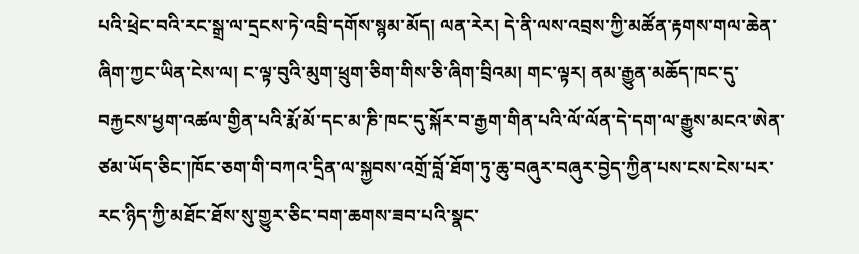པའི་ཕྲེང་བའི་རང་སྒྲ་ལ་དྲངས་ཏེ་འབྲི་དགོས་སྙམ་མོད། ལན་རེར། དེ་ནི་ལས་འབྲས་ཀྱི་མཚོན་རྟགས་གལ་ཆེན་ཞིག་ཀྱང་ཡིན་ངེས་ལ། ང་ལྟ་བུའི་མུག་ཕྲུག་ཅིག་གིས་ཅི་ཞིག་བྲིའམ། གང་ལྟར། ནམ་རྒྱུན་མཆོད་ཁང་དུ་བརྐྱངས་ཕྱག་འཚལ་གྱིན་པའི་རྨོ་མོ་དང་མ་ཎི་ཁང་དུ་སྐོར་བ་རྒྱག་གིན་པའི་ལོ་ལོན་དེ་དག་ལ་རྒྱུས་མངའ་ཨེན་ཙམ་ཡོད་ཅིང་།ཁོང་ཅག་གི་བཀའ་དྲིན་ལ་སྐྱབས་འགྲོ་བློ་ཐོག་ཏུ་ཆུ་བཞུར་བཞུར་བྱེད་ཀྱིན་པས་ངས་ངེས་པར་རང་ཉིད་ཀྱི་མཐོང་ཐོས་སུ་གྱུར་ཅིང་བག་ཆགས་ཟབ་པའི་སྣང་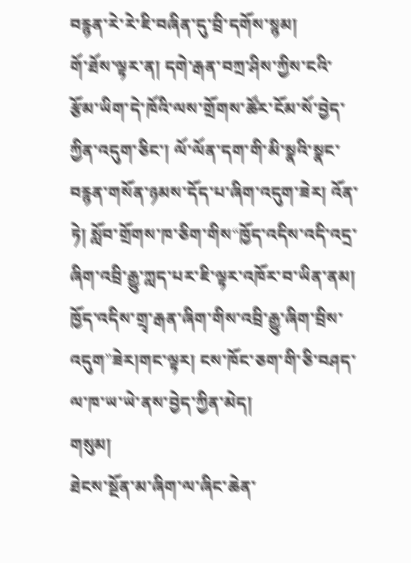བརྙན་རེ་རེ་ཇི་བཞིན་དུ་བྲི་དགོས་སྙམ།
གོ་ཐོས་ལྟར་ན། དགེ་རྒན་བཀྲ་ཤིས་ཀྱིས་ངའི་རྩོམ་ཡིག་དེ་ཁོའི་ལས་གྲོགས་ཚོར་ངོམ་སོ་བྱེད་ཀྱིན་འདུག་ཅིང་། ལོ་ལོན་དག་གི་མི་སྣའི་སྣང་བརྙན་གསོན་ཉམས་དོད་པ་ཞིག་འདུག་ཟེར། འོན་ཏེ། སློབ་གྲོགས་ཁ་ཅིག་གིས“ཁྱོད་འདིས་འདི་འདྲ་ཞིག་འབྲི་རྒྱུ་ཀླད་པར་ཇི་ལྟར་འཁོར་བ་ཡིན་ནམ། ཁྱོད་འདིས་གྲྭ་རྒན་ཞིག་གིས་འབྲི་རྒྱུ་ཞིག་བྲིས་འདུག”ཟེར།གང་ལྟར། ངས་ཁོང་ཅག་གི་ཅི་བཤད་ལ་ཁ་ཡ་ཡེ་ནས་བྱེད་ཀྱིན་མེད།
གསུམ།
ཐེངས་སྔོན་མ་ཞིག་ལ་ཞིང་ཆེན་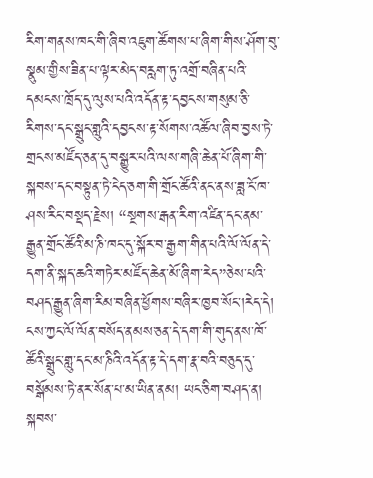རིག་གནས་ཁང་གི་ཞིབ་འཇུག་ཚོགས་པ་ཞིག་གིས་ཤོག་བུ་སྣུམ་གྱིས་ཟིན་པ་ལྟར་མེད་བརླག་ཏུ་འགྲོ་བཞིན་པའི་དམངས་ཁྲོད་དུ་ལུས་པའི་འདོན་རྟ་དབྱངས་གསུམ་ཅི་རིགས་དང་སྒྲུང་གླུའི་དབྱངས་རྟ་སོགས་འཚོལ་ཞིབ་བྱས་ཏེ་གྲངས་མཛོད་ཅན་དུ་བསྒྱུར་པའི་ལས་གཞི་ཆེན་པོ་ཞིག་གི་སྐབས་དང་བསྟུན་ཏེ་ངེད་ཅག་གི་གྲོང་ཚོའི་ནང་ནས་ཟླ་ངོ་ཁ་ཤས་རིང་བསྡད་རྗེས། “སྔགས་རྒན་རིག་འཛིན་དང་ནམ་རྒྱུན་གྲོང་ཚོའི་མ་ཎི་ཁང་དུ་སྐོར་བ་རྒྱག་གིན་པའི་ལོ་ལོན་དེ་དག་ནི་སྐད་ཆའི་གཏེར་མཛོད་ཆེན་མོ་ཞིག་རེད”ཅེས་པའི་བཤད་རྒྱུན་ཞིག་རིམ་བཞིན་ཕྱོགས་བཞིར་ཁྱབ་སོང་།རེད་དེ། ངས་ཀྱང་ལོ་ལོན་བསོད་ནམས་ཅན་དེ་དག་གི་གུད་ནས་ཁོ་ཚོའི་སྒྲུང་གླུ་དང་མ་ཎིའི་འདོན་རྟ་དེ་དག་རྣ་བའི་བཅུད་དུ་བསྒོམས་ཏེ་ནར་སོན་པ་མ་ཡིན་ནམ། ཡང་ཅིག་བཤད་ན། སྐབས་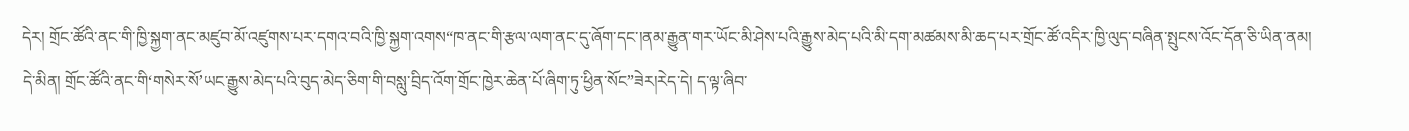དེར། གྲོང་ཚོའི་ནང་གི་ཁྱི་སྐྱག་ནང་མཛུབ་མོ་འཛུགས་པར་དགའ་བའི་ཁྱི་སྐྱག་འགས“ཁ་ནང་གི་རྩལ་ལག་ནང་དུ་ཞོག་དང་།ནམ་རྒྱུན་གར་ཡོང་མི་ཤེས་པའི་རྒྱུས་མེད་པའི་མི་དག་མཚམས་མི་ཆད་པར་གྲོང་ཚོ་འདིར་ཁྱི་ལུད་བཞིན་སྤུངས་འོང་དོན་ཅི་ཡིན་ནམ།
དེ་མིན། གྲོང་ཚོའི་ནང་གི‘གསེར་སོ’ཡང་རྒྱུས་མེད་པའི་བུད་མེད་ཅིག་གི་བསླུ་བྲིད་འོག་གྲོང་ཁྱེར་ཆེན་པོ་ཞིག་ཏུ་ཕྱིན་སོང”ཟེར།རེད་དེ། ད་ལྟ་ཞིབ་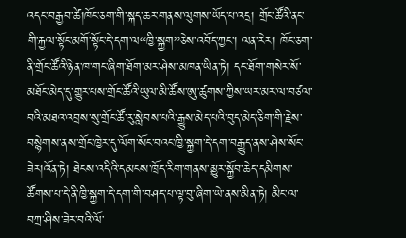འདང་བརྒྱབ་ཚེ།ཁོང་ཅག་གི་སྐད་ཆར་གནས་ལུགས་ཡོད་པ་འདྲ། གྲོང་ཚོའི་ནང་གི་རྐྱལ་སྟོང་མགོ་སྟོང་དེ་དག་ལ“ཁྱི་སྐྱག”ཅེས་འབོད་ཀྱང་། ལན་རེར། ཁོང་ཅག་ནི་གྲོང་ཚོའི་ཉེན་ཁ་གང་ཞིག་ཐོག་མར་ཤེས་མཁན་ཡིན་ཏེ། དང་ཐོག་གསེར་སོ་མཐོང་མེད་དུ་གྱུར་པས་གྲོང་ཚོའི་ཡུལ་མི་ཚོས་ཨུ་ཚུགས་ཀྱིས་ཡར་མར་ལ་བཙལ་བའི་མཐའ་འབྲས་སུ་གྲོང་ཚོ་རུ་སླེབས་པའི་རྒྱུས་མེད་པའི་བུད་མེད་ཅིག་གི་རྗེས་བསྙེགས་ནས་གྲོང་ཁྱེར་དུ་ལོག་སོང་བའང་ཁྱི་སྐྱག་དེ་དག་བརྒྱུད་ནས་ཤེས་སོང་ཟེར།འོན་ཏེ། ཐེངས་འདིའི་དམངས་ཁྲོད་རིག་གནས་མྱུར་སྐྱོབ་ཆེད་དམིགས་ཚོགས་པ་དེ་ནི་ཁྱི་སྐྱག་དེ་དག་གི་བཤད་པ་ལྟ་བུ་ཞིག་ཡེ་ནས་མིན་ཏེ། མིང་ལ་བཀྲ་ཤིས་ཟེར་བའི་ལོ་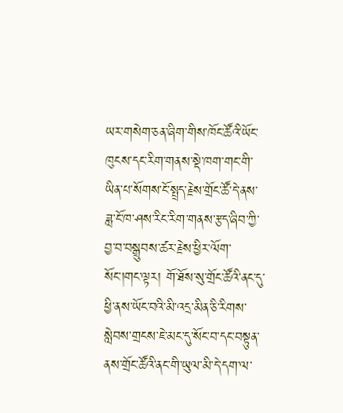ཡར་གསེག་ཅན་ཞིག་གིས་ཁོང་ཚོའི་ཡོང་ཁུངས་དང་རིག་གནས་སྡེ་ཁག་གང་གི་ཡིན་པ་སོགས་ངོ་སྤྲད་རྗེས་གྲོང་ཚོ་དེ་ནས་ཟླ་ངོ་ཁ་ཤས་རིང་རིག་གནས་རྩད་ཞིབ་ཀྱི་བྱ་བ་བསྒྲུབས་ཚར་རྗེས་ཕྱིར་ལོག་སོང་།གང་ལྟར། གོ་ཐོས་སུ་གྲོང་ཚོའི་ནང་དུ་ཕྱི་ནས་ཡོང་བའི་མི་འདྲ་མིན་ཅི་རིགས་སླེབས་གྲངས་ཇེ་མང་དུ་སོང་བ་དང་བསྟུན་ནས་གྲོང་ཚོའི་ནང་གི་ཡུལ་མི་དེ་དག་ལ་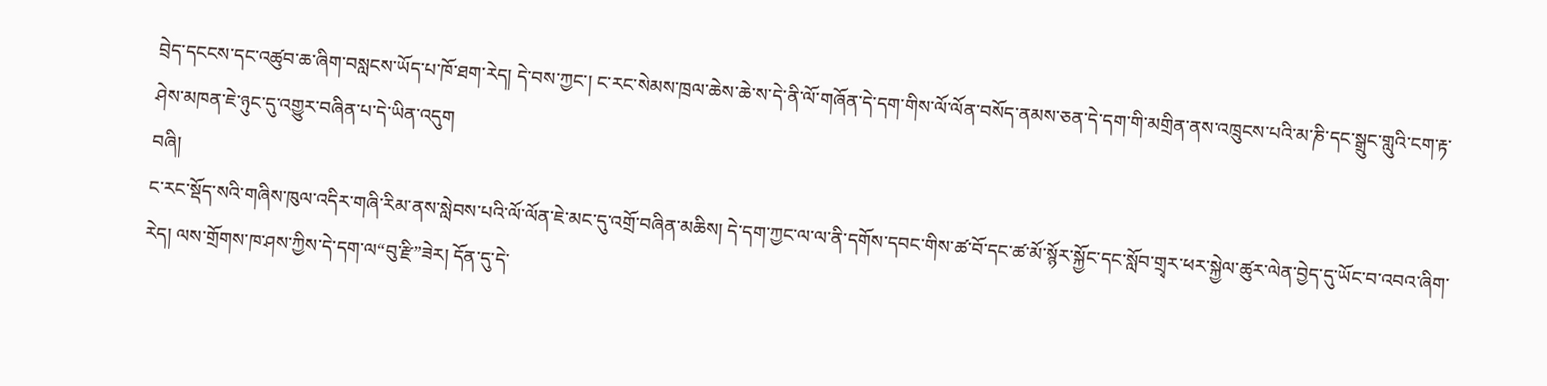བྲེད་དངངས་དང་འཚུབ་ཆ་ཞིག་བསླངས་ཡོད་པ་ཁོ་ཐག་རེད། དེ་བས་ཀྱང་། ང་རང་སེམས་ཁྲལ་ཆེས་ཆེ་ས་དེ་ནི་ལོ་གཞོན་དེ་དག་གིས་ལོ་ལོན་བསོད་ནམས་ཅན་དེ་དག་གི་མགྲིན་ནས་འཁྲུངས་པའི་མ་ཎི་དང་སྒྲུང་གླུའི་ངག་རྟ་ཤེས་མཁན་ཇེ་ཉུང་དུ་འགྱུར་བཞིན་པ་དེ་ཡིན་འདུག
བཞི།
ང་རང་སྡོད་སའི་གཞིས་ཁུལ་འདིར་གཞི་རིམ་ནས་སླེབས་པའི་ལོ་ལོན་ཇེ་མང་དུ་འགྲོ་བཞིན་མཆིས། དེ་དག་ཀྱང་ལ་ལ་ནི་དགོས་དབང་གིས་ཚ་བོ་དང་ཚ་མོ་སྙོར་སྐྱོང་དང་སློབ་གྲྭར་ཕར་སྐྱེལ་ཚུར་ལེན་བྱེད་དུ་ཡོང་བ་འབའ་ཞིག་རེད། ལས་གྲོགས་ཁ་ཤས་ཀྱིས་དེ་དག་ལ“བུ་རྫི”ཟེར། དོན་དུ་དེ་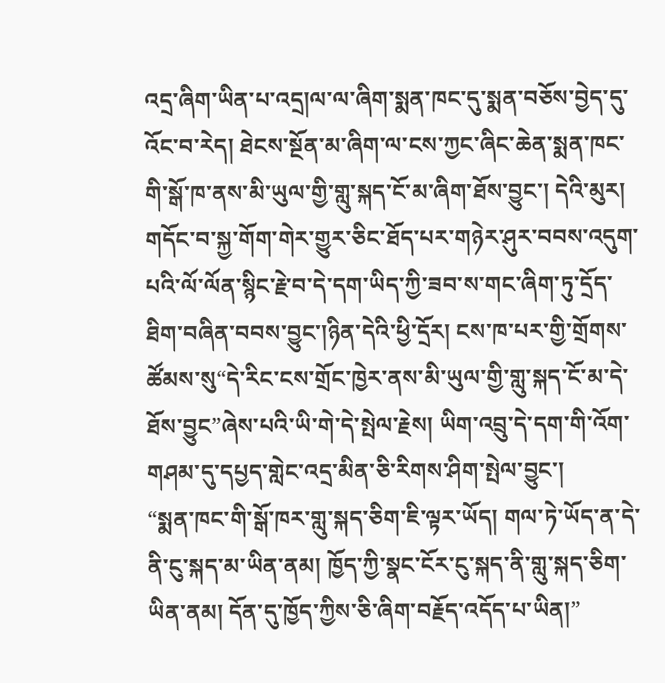འདྲ་ཞིག་ཡིན་པ་འདྲ།ལ་ལ་ཞིག་སྨན་ཁང་དུ་སྨན་བཅོས་བྱེད་དུ་འོང་བ་རེད། ཐེངས་སྔོན་མ་ཞིག་ལ་ངས་ཀྱང་ཞིང་ཆེན་སྨན་ཁང་གི་སྒོ་ཁ་ནས་མི་ཡུལ་གྱི་གླུ་སྐད་ངོ་མ་ཞིག་ཐོས་བྱུང་། དེའི་མུར། གདོང་བ་སྐྱ་གོག་གེར་གྱུར་ཅིང་ཐོད་པར་གཉེར་ཤུར་བབས་འདུག་པའི་ལོ་ལོན་སྙིང་རྗེ་བ་དེ་དག་ཡིད་ཀྱི་ཟབ་ས་གང་ཞིག་ཏུ་དྲོད་ཐིག་བཞིན་བབས་བྱུང་།ཉིན་དེའི་ཕྱི་དྲོར། ངས་ཁ་པར་གྱི་གྲོགས་ཚོམས་སུ“དེ་རིང་ངས་གྲོང་ཁྱེར་ནས་མི་ཡུལ་གྱི་གླུ་སྐད་ངོ་མ་དེ་ཐོས་བྱུང”ཞེས་པའི་ཡི་གེ་དེ་སྤེལ་རྗེས། ཡིག་འབྲུ་དེ་དག་གི་འོག་གཤམ་དུ་དཔྱད་གླེང་འདྲ་མིན་ཅི་རིགས་ཤིག་སྤེལ་བྱུང་།
“སྨན་ཁང་གི་སྒོ་ཁར་གླུ་སྐད་ཅིག་ཇི་ལྟར་ཡོད། གལ་ཏེ་ཡོད་ན་དེ་ནི་ངུ་སྐད་མ་ཡིན་ནམ། ཁྱོད་ཀྱི་སྣང་ངོར་ངུ་སྐད་ནི་གླུ་སྐད་ཅིག་ཡིན་ནམ། དོན་དུ་ཁྱོད་ཀྱིས་ཅི་ཞིག་བརྗོད་འདོད་པ་ཡིན།”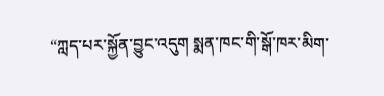“ཀླད་པར་སྐྱོན་བྱུང་འདུག སྨན་ཁང་གི་སྒོ་ཁར་མིག་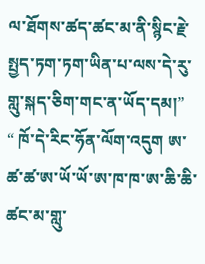ལ་ཐོགས་ཚད་ཚང་མ་ནི་སྙིང་རྗེ་སྤྱད་ཏག་ཏག་ཡིན་པ་ལས་དེ་རུ་གླུ་སྐད་ཅིག་གང་ན་ཡོད་དམ།”
“ ཁོ་དེ་རིང་ཧོན་ལོག་འདུག ཨ་ཚ་ཚ་ཨ་ཡོ་ཡོ་ཨ་ཁ་ཁ་ཨ་ཆི་ཆི་ཚང་མ་གླུ་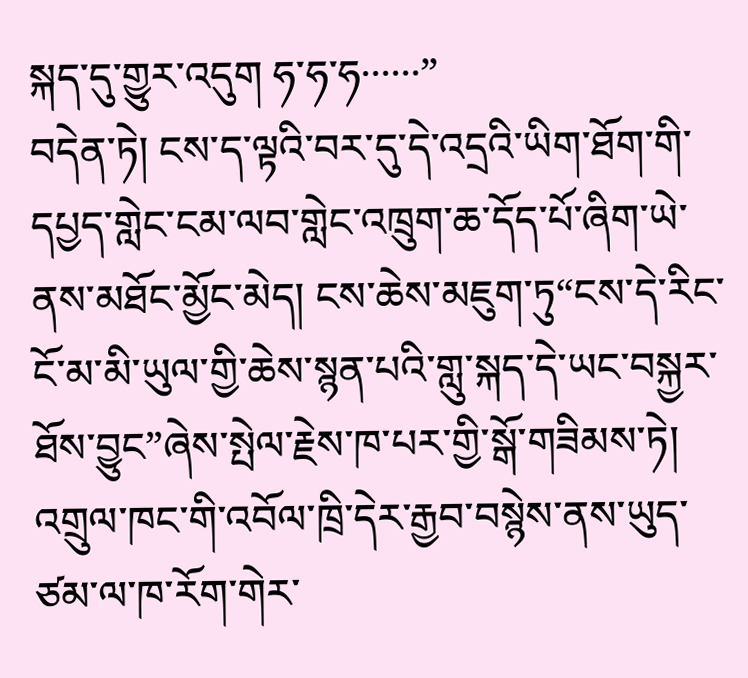སྐད་དུ་གྱུར་འདུག ཧ་ཧ་ཧ······”
བདེན་ཏེ། ངས་ད་ལྟའི་བར་དུ་དེ་འདྲའི་ཡིག་ཐོག་གི་དཔྱད་གླེང་ངམ་ལབ་གླེང་འཁྲུག་ཆ་དོད་པོ་ཞིག་ཡེ་ནས་མཐོང་མྱོང་མེད། ངས་ཆེས་མཇུག་ཏུ“ངས་དེ་རིང་ངོ་མ་མི་ཡུལ་གྱི་ཆེས་སྙན་པའི་གླུ་སྐད་དེ་ཡང་བསྐྱར་ཐོས་བྱུང”ཞེས་སྤེལ་རྗེས་ཁ་པར་གྱི་སྒོ་གཟིམས་ཏེ། འགྲུལ་ཁང་གི་འབོལ་ཁྲི་དེར་རྒྱབ་བསྙེས་ནས་ཡུད་ཙམ་ལ་ཁ་རོག་གེར་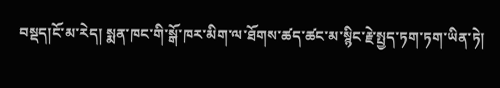བསྡད།ངོ་མ་རེད། སྨན་ཁང་གི་སྒོ་ཁར་མིག་ལ་ཐོགས་ཚད་ཚང་མ་སྙིང་རྗེ་སྤྱད་ཏག་ཏག་ཡིན་ཏེ།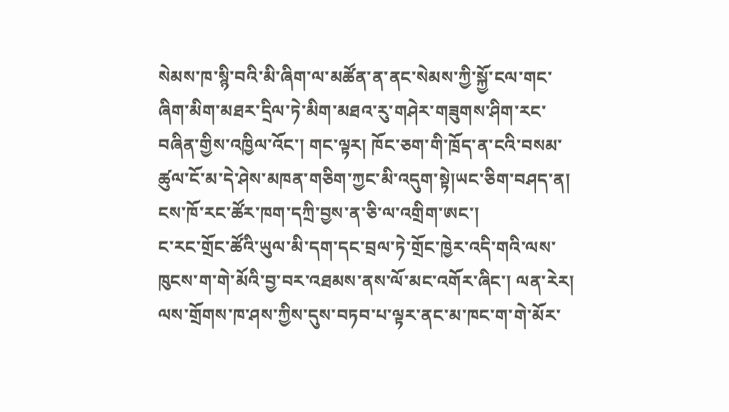སེམས་ཁ་སྙི་བའི་མི་ཞིག་ལ་མཚོན་ན་ནང་སེམས་ཀྱི་སྐྱོ་ངལ་གང་ཞིག་མིག་མཐར་དྲིལ་ཏེ་མིག་མཐའ་རུ་གཤེར་གཟུགས་ཤིག་རང་བཞིན་གྱིས་འཁྱིལ་འོང་། གང་ལྟར། ཁོང་ཅག་གི་ཁྲོད་ན་ངའི་བསམ་ཚུལ་ངོ་མ་དེ་ཤེས་མཁན་གཅིག་ཀྱང་མི་འདུག་སྟེ།ཡང་ཅིག་བཤད་ན། ངས་ཁོ་རང་ཚོར་ཁག་དཀྲི་བྱས་ན་ཅི་ལ་འགྲིག་ཨང་།
ང་རང་གྲོང་ཚོའི་ཡུལ་མི་དག་དང་བྲལ་ཏེ་གྲོང་ཁྱེར་འདི་གའི་ལས་ཁུངས་ག་གེ་མོའི་བྱ་བར་འཐམས་ནས་ལོ་མང་འགོར་ཞིང་། ལན་རེར། ལས་གྲོགས་ཁ་ཤས་ཀྱིས་དུས་བཏབ་པ་ལྟར་ནང་མ་ཁང་ག་གེ་མོར་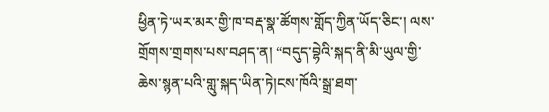ཕྱིན་ཏེ་ཡར་མར་གྱི་ཁ་བརྡ་སྣ་ཚོགས་གློད་ཀྱིན་ཡོད་ཅིང་། ལས་གྲོགས་གྲགས་པས་བཤད་ན། “བདུད་བྷེའི་སྐད་ནི་མི་ཡུལ་གྱི་ཆེས་སྙན་པའི་གླུ་སྐད་ཡིན་ཏེ།ངས་ཁོའི་སྒྲ་ཐག་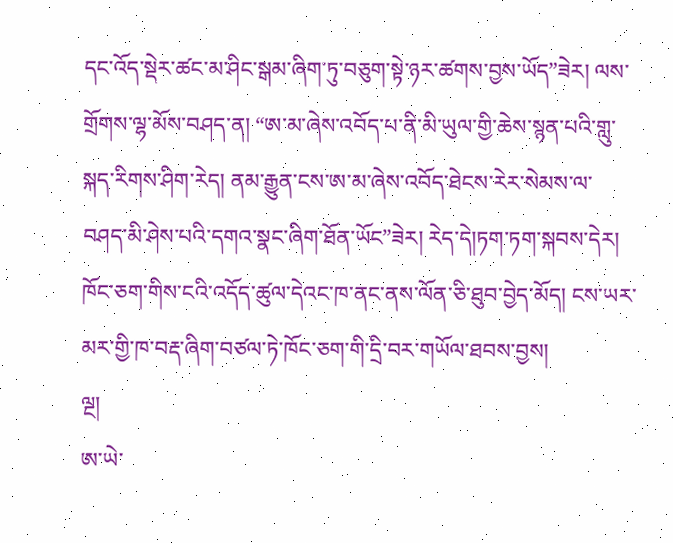དང་འོད་སྡེར་ཚང་མ་ཤིང་སྒམ་ཞིག་ཏུ་བཅུག་སྟེ་ཉར་ཚགས་བྱས་ཡོད”ཟེར། ལས་གྲོགས་ལྷ་མོས་བཤད་ན། “ཨ་མ་ཞེས་འབོད་པ་ནི་མི་ཡུལ་གྱི་ཆེས་སྙན་པའི་གླུ་སྐད་རིགས་ཤིག་རེད། ནམ་རྒྱུན་ངས་ཨ་མ་ཞེས་འབོད་ཐེངས་རེར་སེམས་ལ་བཤད་མི་ཤེས་པའི་དགའ་སྣང་ཞིག་ཐོན་ཡོང”ཟེར། རེད་དེ།ཏག་ཏག་སྐབས་དེར། ཁོང་ཅག་གིས་ངའི་འདོད་ཚུལ་དེའང་ཁ་ནང་ནས་ལོན་ཅི་ཐུབ་བྱེད་མོད། ངས་ཡར་མར་གྱི་ཁ་བརྡ་ཞིག་བཙལ་ཏེ་ཁོང་ཅག་གི་དྲི་བར་གཡོལ་ཐབས་བྱས།
ལྔ།
ཨ་ཡེ་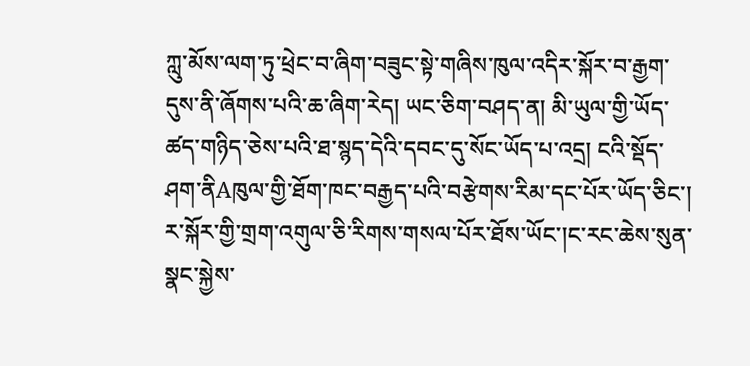ཀླུ་མོས་ལག་ཏུ་ཕྲེང་བ་ཞིག་བཟུང་སྟེ་གཞིས་ཁུལ་འདིར་སྐོར་བ་རྒྱག་དུས་ནི་ཞོགས་པའི་ཆ་ཞིག་རེད། ཡང་ཅིག་བཤད་ན། མི་ཡུལ་གྱི་ཡོད་ཚད་གཉིད་ཅེས་པའི་ཐ་སྙད་དེའི་དབང་དུ་སོང་ཡོད་པ་འདྲ། ངའི་སྡོད་ཤག་ནིAཁུལ་གྱི་ཐོག་ཁང་བརྒྱད་པའི་བརྩེགས་རིམ་དང་པོར་ཡོད་ཅིང་། ར་སྐོར་གྱི་གྲག་འགུལ་ཅི་རིགས་གསལ་པོར་ཐོས་ཡོང་།ང་རང་ཆེས་སུན་སྣང་སྐྱེས་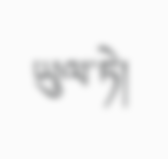ཡུལ་ཏེ།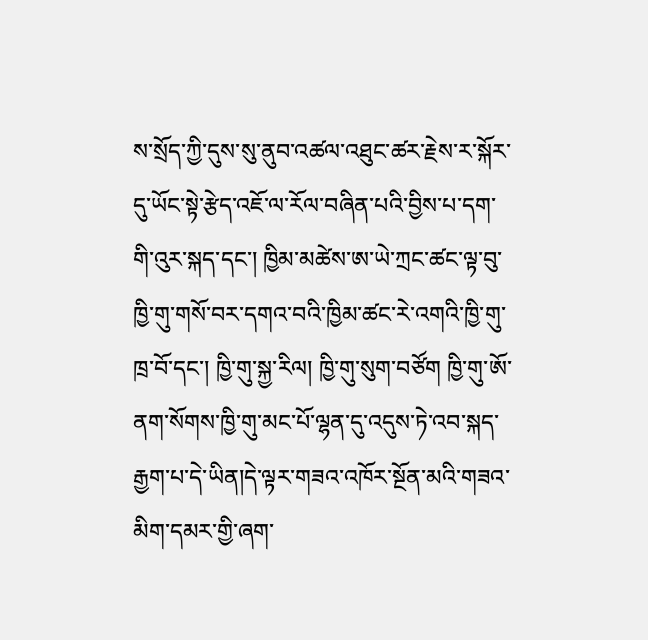ས་སྲོད་ཀྱི་དུས་སུ་ནུབ་འཚལ་འཐུང་ཚར་རྗེས་ར་སྐོར་དུ་ཡོང་སྟེ་རྩེད་འཇོ་ལ་རོལ་བཞིན་པའི་བྱིས་པ་དག་གི་འུར་སྐད་དང་། ཁྱིམ་མཚེས་ཨ་ཡེ་ཀྲང་ཚང་ལྟ་བུ་ཁྱི་གུ་གསོ་བར་དགའ་བའི་ཁྱིམ་ཚང་རེ་འགའི་ཁྱི་གུ་ཁྲ་བོ་དང་། ཁྱི་གུ་སྐྱ་རིལ། ཁྱི་གུ་སུག་བཙོག ཁྱི་གུ་ཨོ་ནག་སོགས་ཁྱི་གུ་མང་པོ་ལྷན་དུ་འདུས་ཏེ་འབ་སྐད་རྒྱག་པ་དེ་ཡིན།དེ་ལྟར་གཟའ་འཁོར་སྔོན་མའི་གཟའ་མིག་དམར་གྱི་ཞག་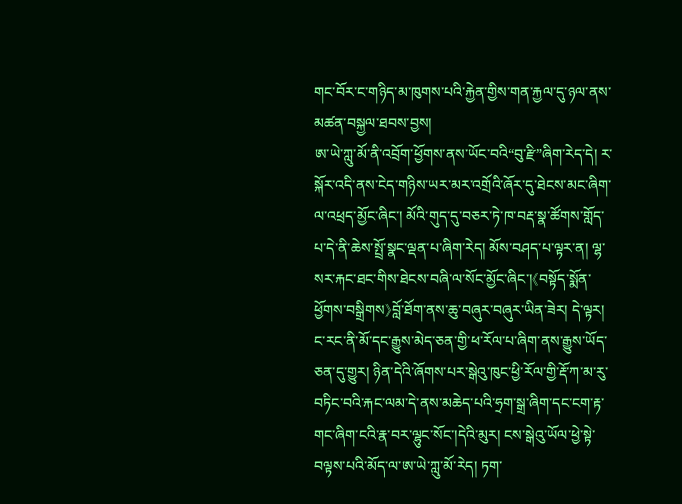གང་བོར་ང་གཉིད་མ་ཁུགས་པའི་རྐྱེན་གྱིས་གན་རྐྱལ་དུ་ཉལ་ནས་མཚན་བསྐྱལ་ཐབས་བྱས།
ཨ་ཡེ་ཀླུ་མོ་ནི་འབྲོག་ཕྱོགས་ནས་ཡོང་བའི“བུ་རྫི”ཞིག་རེད་དེ། ར་སྐོར་འདི་ནས་ངེད་གཉིས་ཡར་མར་འགྲོའི་ཞོར་དུ་ཐེངས་མང་ཞིག་ལ་འཕྲད་མྱོང་ཞིང་། མོའི་གུད་དུ་བཅར་ཏེ་ཁ་བརྡ་སྣ་ཚོགས་གློད་པ་དེ་ནི་ཆེས་སྤྲོ་སྣང་ལྡན་པ་ཞིག་རེད། མོས་བཤད་པ་ལྟར་ན། ལྷ་སར་རྐང་ཐང་གིས་ཐེངས་བཞི་ལ་སོང་མྱོང་ཞིང་།《བསྟོད་སྨོན་ཕྱོགས་བསྒྲིགས》བློ་ཐོག་ནས་ཆུ་བཞུར་བཞུར་ཡིན་ཟེར། དེ་ལྟར། ང་རང་ནི་མོ་དང་རྒྱུས་མེད་ཅན་གྱི་ཕ་རོལ་པ་ཞིག་ནས་རྒྱུས་ཡོད་ཅན་དུ་གྱུར། ཉིན་དེའི་ཞོགས་པར་སྒེའུ་ཁུང་ཕྱི་རོལ་གྱི་རྡོ་ཀ་མ་རུ་བཏིང་བའི་རྐང་ལམ་དེ་ནས་མཆེད་པའི་ཧྲག་སྒྲ་ཞིག་དང་ངག་རྟ་གང་ཞིག་ངའི་རྣ་བར་ལྷུང་སོང་།དེའི་མུར། ངས་སྒེའུ་ཡོལ་ཕྱེ་སྟེ་བལྟས་པའི་མོད་ལ་ཨ་ཡེ་ཀླུ་མོ་རེད། ཏག་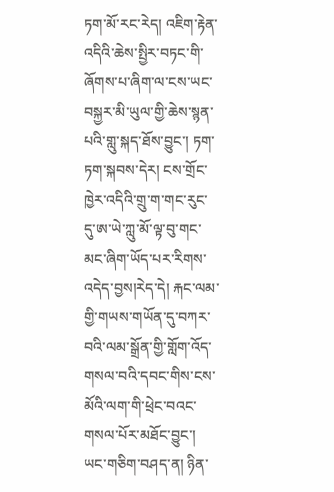ཏག་མོ་རང་རེད། འཇིག་རྟེན་འདིའི་ཆེས་སྤྱིར་བཏང་གི་ཞོགས་པ་ཞིག་ལ་ངས་ཡང་བསྐྱར་མི་ཡུལ་གྱི་ཆེས་སྙན་པའི་གླུ་སྐད་ཐོས་བྱུང་། ཏག་ཏག་སྐབས་དེར། ངས་གྲོང་ཁྱེར་འདིའི་གྲུ་ག་གང་རུང་དུ་ཨ་ཡེ་ཀླུ་མོ་ལྟ་བུ་གང་མང་ཞིག་ཡོད་པར་རིགས་འདེད་བྱས།རེད་དེ། རྐང་ལམ་གྱི་གཡས་གཡོན་དུ་བཀར་བའི་ལམ་སྒྲོན་གྱི་གློག་འོད་གསལ་བའི་དབང་གིས་ངས་མོའི་ལག་གི་ཕྲེང་བའང་གསལ་པོར་མཐོང་བྱུང་། ཡང་གཅིག་བཤད་ན། ཉིན་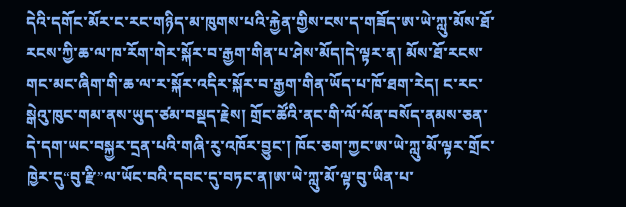དེའི་དགོང་མོར་ང་རང་གཉིད་མ་ཁུགས་པའི་རྐྱེན་གྱིས་ངས་ད་གཟོད་ཨ་ཡེ་ཀླུ་མོས་ཐོ་རངས་ཀྱི་ཆ་ལ་ཁ་རོག་གེར་སྐོར་བ་རྒྱག་གིན་པ་ཤེས་མོད།དེ་ལྟར་ན། མོས་ཐོ་རངས་གང་མང་ཞིག་གི་ཆ་ལ་ར་སྐོར་འདིར་སྐོར་བ་རྒྱག་གིན་ཡོད་པ་ཁོ་ཐག་རེད། ང་རང་སྒེའུ་ཁུང་གམ་ནས་ཡུད་ཙམ་བསྡད་རྗེས། གྲོང་ཚོའི་ནང་གི་ལོ་ལོན་བསོད་ནམས་ཅན་དེ་དག་ཡང་བསྐྱར་དྲན་པའི་གཞི་རུ་འཁོར་བྱུང་། ཁོང་ཅག་ཀྱང་ཨ་ཡེ་ཀླུ་མོ་ལྟར་གྲོང་ཁྱེར་དུ“བུ་རྫི”ལ་ཡོང་བའི་དབང་དུ་བཏང་ན།ཨ་ཡེ་ཀླུ་མོ་ལྟ་བུ་ཡིན་པ་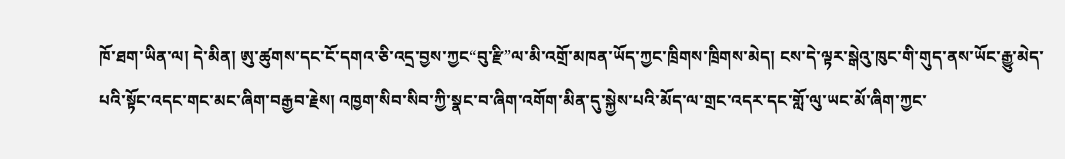ཁོ་ཐག་ཡིན་ལ། དེ་མིན། ཨུ་ཚུགས་དང་ངོ་དགའ་ཅི་འདྲ་བྱས་ཀྱང“བུ་རྫི”ལ་མི་འགྲོ་མཁན་ཡོད་ཀྱང་ཁྲིགས་ཁྲིགས་མེད། ངས་དེ་ལྟར་སྒེའུ་ཁུང་གི་གུད་ནས་ཡོང་རྒྱུ་མེད་པའི་སྟོང་འདང་གང་མང་ཞིག་བརྒྱབ་རྗེས། འཁྱག་སིབ་སིབ་ཀྱི་སྣང་བ་ཞིག་འགོག་མིན་དུ་སྐྱེས་པའི་མོད་ལ་གྲང་འདར་དང་གློ་ལུ་ཡང་མོ་ཞིག་ཀྱང་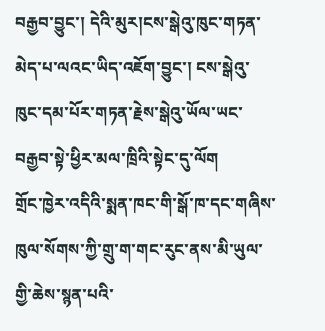བརྒྱབ་བྱུང་། དེའི་མུར།ངས་སྒེའུ་ཁུང་གཏན་མེད་པ་ལའང་ཡིད་འཇོག་བྱུང་། ངས་སྒེའུ་ཁུང་དམ་པོར་གཏན་རྗེས་སྒེའུ་ཡོལ་ཡང་བརྒྱབ་སྟེ་ཕྱིར་མལ་ཁྲིའི་སྟེང་དུ་ལོག
གྲོང་ཁྱེར་འདིའི་སྨན་ཁང་གི་སྒོ་ཁ་དང་གཞིས་ཁུལ་སོགས་ཀྱི་གྲུ་ག་གང་རུང་ནས་མི་ཡུལ་གྱི་ཆེས་སྙན་པའི་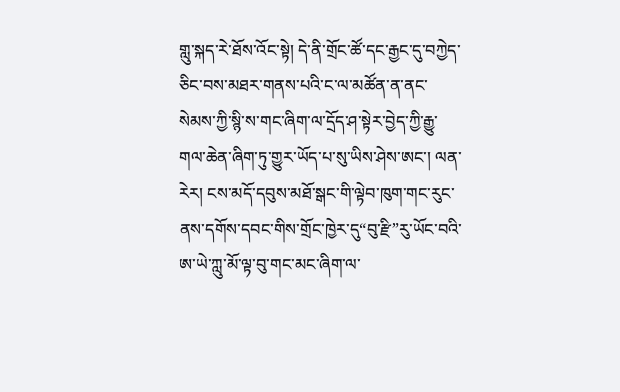གླུ་སྐད་རེ་ཐོས་འོང་སྟེ། དེ་ནི་གྲོང་ཚོ་དང་རྒྱང་དུ་བཀྱེད་ཅིང་བས་མཐར་གནས་པའི་ང་ལ་མཚོན་ན་ནང་སེམས་ཀྱི་སྙི་ས་གང་ཞིག་ལ་དྲོད་ཤ་སྟེར་བྱེད་ཀྱི་རྒྱུ་གལ་ཆེན་ཞིག་ཏུ་གྱུར་ཡོད་པ་སུ་ཡིས་ཤེས་ཨང་། ལན་རེར། ངས་མདོ་དབུས་མཐོ་སྒང་གི་ལྟེབ་ཁུག་གང་རུང་ནས་དགོས་དབང་གིས་གྲོང་ཁྱེར་དུ“བུ་རྫི”རུ་ཡོང་བའི་ཨ་ཡེ་ཀླུ་མོ་ལྟ་བུ་གང་མང་ཞིག་ལ་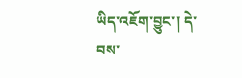ཡིད་འཇོག་བྱུང་། དེ་བས་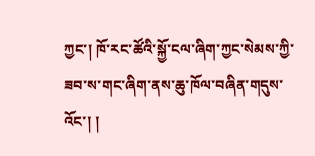ཀྱང་། ཁོ་རང་ཚོའི་སྐྱོ་ངལ་ཞིག་ཀྱང་སེམས་ཀྱི་ཟབ་ས་གང་ཞིག་ནས་ཆུ་ཁོལ་བཞིན་གདུས་འོང་། །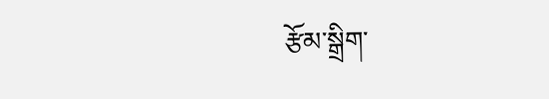རྩོམ་སྒྲིག་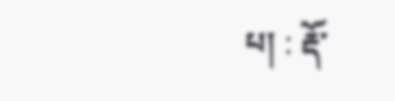པ། : རྡོ་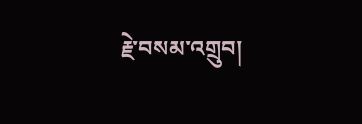རྗེ་བསམ་འགྲུབ།